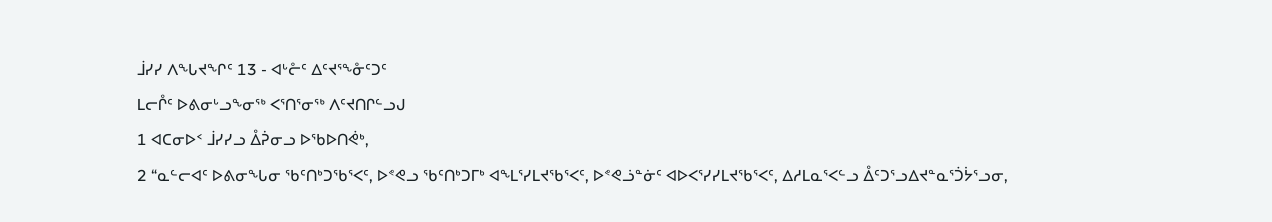ᒨᓯᓯ ᐱᖓᔪᖏᑦ 13 - ᐊᒡᓔᑦ ᐃᑦᔪᕐᖕᓁᑦᑐᑦ
ᒪᓕᒊᑦ ᐅᕕᓂᒡᓗᖕᓂᖅ ᐸᕐᑎᕐᓂᖅ ᐱᑦᔪᑎᒋᓪᓗᒍ
1 ᐊᑕᓂᐅᑉ ᒨᓯᓯᓗ ᐂᕉᓂᓗ ᐅᖃᐅᑎᕚᒃ,
2 “ᓇᓪᓕᐊᑦ ᐅᕕᓂᖓᓂ ᖃᑦᑎᒃᑐᖃᕐᐸᑦ, ᐅᕝᕙᓗ ᖃᑦᑎᒃᑐᒥᒃ ᐊᖕᒪᕐᓯᒪᔪᖃᕐᐸᑦ, ᐅᕝᕙᓘᓐᓃᑦ ᐊᐅᐸᕐᓯᓯᒪᔪᖃᕐᐸᑦ, ᐃᓱᒪᓇᕐᐸᓪᓗ ᐂᑦᑐᕐᓗᐃᔪᓐᓇᕐᑑᔮᕐᓗᓂ,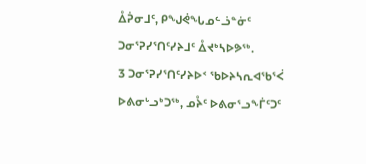ᐂᕉᓂᒧᑦ, ᑭᖑᕚᖓᓄᓪᓘᓐᓃᑦ ᑐᓂᕐᕈᓯᕐᑎᑦᓯᔨᒧᑦ ᐂᔪᒃᓴᐅᕗᖅ.
3 ᑐᓂᕐᕈᓯᕐᑎᑦᓯᔨᐅᑉ ᖃᐅᔨᓴᕆᐊᖃᕐᐹ ᐅᕕᓂᒡᓗᒃᑐᖅ, ᓄᔧᑦ ᐅᕕᓂᕐᓗᖕᒦᑦᑐᑦ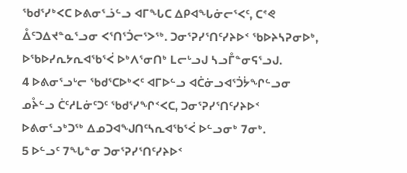ᖃᑯᕐᓯᒃᐸᑕ ᐅᕕᓂᕐᓘᓪᓗ ᐊᒥᖓᑕ ᐃᑭᐊᖓᓃᓕᕐᐸᑦ, ᑕᕝᕙ ᐂᑦᑐᐃᔪᓐᓇᕐᓗᓂ ᐸᕐᑎᕐᑑᓕᕐᐳᖅ. ᑐᓂᕐᕈᓯᕐᑎᑦᓯᔨᐅᑉ ᖃᐅᔨᓴᕈᓂᐅᒃ, ᐅᖃᐅᓯᕆᔭᕆᐊᖃᕐᐹ ᐅᒃᐱᕐᓂᑎᒃ ᒪᓕᒡᓗᒍ ᓴᓗᒤᓐᓂᕋᕐᓗᒍ.
4 ᐅᕕᓂᕐᓗᒡᓕ ᖃᑯᕐᑕᐅᒃᐸᑦ ᐊᒥᐅᓪᓗ ᐊᑖᓃᓗᐊᕐᑑᔮᖏᓪᓗᓂ ᓄᔧᓪᓗ ᑖᑦᓱᒪᓃᑦᑐᑦ ᖃᑯᕐᓯᖏᑉᐸᑕ, ᑐᓂᕐᕈᓯᕐᑎᑦᓯᔨᐅᑉ ᐅᕕᓂᕐᓗᒃᑐᖅ ᐃᓄᑐᐊᖑᑎᑦᓴᕆᐊᖃᕐᐹ ᐅᓪᓗᓂᒃ 7ᓂᒃ.
5 ᐅᓪᓗᑦ 7ᖓᓐᓂ ᑐᓂᕐᕈᓯᕐᑎᑦᓯᔨᐅᑉ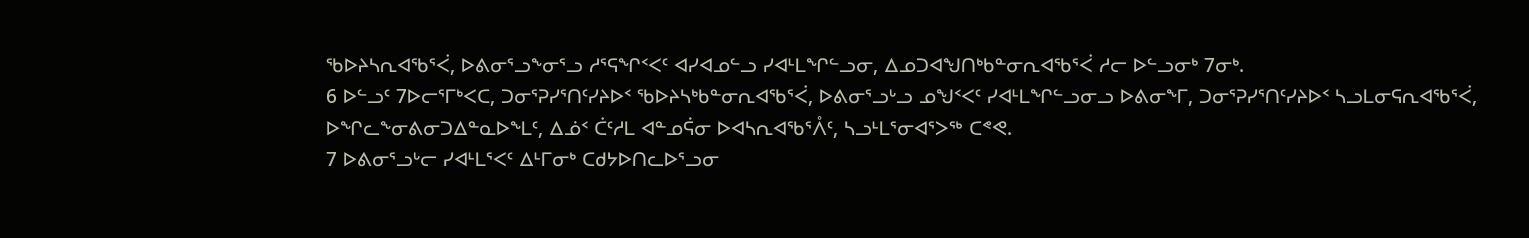ᖃᐅᔨᓴᕆᐊᖃᕐᐹ, ᐅᕕᓂᕐᓗᖕᓂᕐᓗ ᓱᕐᕋᖏᑉᐸᑦ ᐊᓯᐊᓄᓪᓗ ᓯᐊᒻᒪᖏᓪᓗᓂ, ᐃᓄᑐᐊᖑᑎᒃᑲᓐᓂᕆᐊᖃᕐᐹ ᓱᓕ ᐅᓪᓗᓂᒃ 7ᓂᒃ.
6 ᐅᓪᓗᑦ 7ᐅᓕᕐᒥᒃᐸᑕ, ᑐᓂᕐᕈᓯᕐᑎᑦᓯᔨᐅᑉ ᖃᐅᔨᓴᒃᑲᓐᓂᕆᐊᖃᕐᐹ, ᐅᕕᓂᕐᓗᒡᓗ ᓄᖑᑉᐸᑦ ᓯᐊᒻᒪᖏᓪᓗᓂᓗ ᐅᕕᓂᖕᒥ, ᑐᓂᕐᕈᓯᕐᑎᑦᓯᔨᐅᑉ ᓴᓗᒪᓂᕋᕆᐊᖃᕐᐹ, ᐅᖏᓚᖕᓂᕕᓂᑐᐃᓐᓇᐅᖕᒪᑦ, ᐃᓅᑉ ᑖᑦᓱᒪ ᐊᓐᓄᕌᓂ ᐅᐊᓴᕆᐊᖃᕐᐰᑦ, ᓴᓗᒻᒪᕐᓂᐊᕐᐳᖅ ᑕᕝᕙ.
7 ᐅᕕᓂᕐᓗᒡᓕ ᓯᐊᒻᒪᕐᐸᑦ ᐃᒻᒥᓂᒃ ᑕᑯᔭᐅᑎᓚᐅᕐᓗᓂ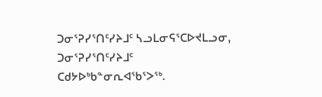ᑐᓂᕐᕈᓯᕐᑎᑦᓯᔨᒧᑦ ᓴᓗᒪᓂᕋᕐᑕᐅᔪᒪᓗᓂ, ᑐᓂᕐᕈᓯᕐᑎᑦᓯᔨᒧᑦ ᑕᑯᔭᐅᒃᑲᓐᓂᕆᐊᖃᕐᐳᖅ.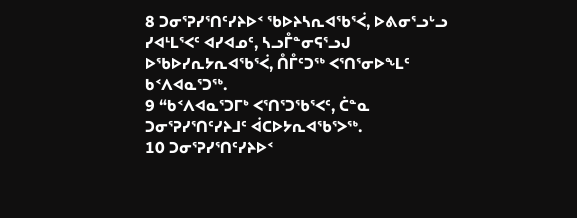8 ᑐᓂᕐᕈᓯᕐᑎᑦᓯᔨᐅᑉ ᖃᐅᔨᓴᕆᐊᖃᕐᐹ, ᐅᕕᓂᕐᓗᒡᓗ ᓯᐊᒻᒪᕐᐸᑦ ᐊᓯᐊᓄᑦ, ᓴᓗᒤᓐᓂᕋᕐᓗᒍ ᐅᖃᐅᓯᕆᔭᕆᐊᖃᕐᐹ, ᑍᒤᑦᑐᖅ ᐸᕐᑎᕐᓂᐅᖕᒪᑦ ᑲᑉᐱᐊᓇᕐᑐᖅ.
9 “ᑲᑉᐱᐊᓇᕐᑐᒥᒃ ᐸᕐᑎᕐᑐᖃᕐᐸᑦ, ᑖᓐᓇ ᑐᓂᕐᕈᓯᕐᑎᑦᓯᔨᒧᑦ ᐋᑕᐅᔭᕆᐊᖃᕐᐳᖅ.
10 ᑐᓂᕐᕈᓯᕐᑎᑦᓯᔨᐅᑉ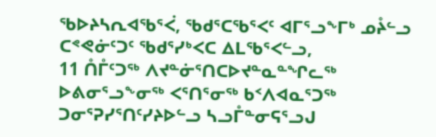ᖃᐅᔨᓴᕆᐊᖃᕐᐹ, ᖃᑯᕐᑕᖃᕐᐸᑦ ᐊᒥᕐᓗᖕᒥᒃ ᓄᔧᓪᓗ ᑕᕝᕙᓃᑦᑐᑦ ᖃᑯᕐᓯᒃᐸᑕ ᐃᒪᖃᕐᐸᓪᓗ,
11 ᑍᒤᑦᑐᖅ ᐱᔪᓐᓃᕐᑎᑕᐅᔪᓐᓇᓐᖏᓚᖅ ᐅᕕᓂᕐᓗᖕᓂᖅ ᐸᕐᑎᕐᓂᖅ ᑲᑉᐱᐊᓇᕐᑐᖅ ᑐᓂᕐᕈᓯᕐᑎᑦᓯᔨᐅᓪᓗ ᓴᓗᒤᓐᓂᕋᕐᓗᒍ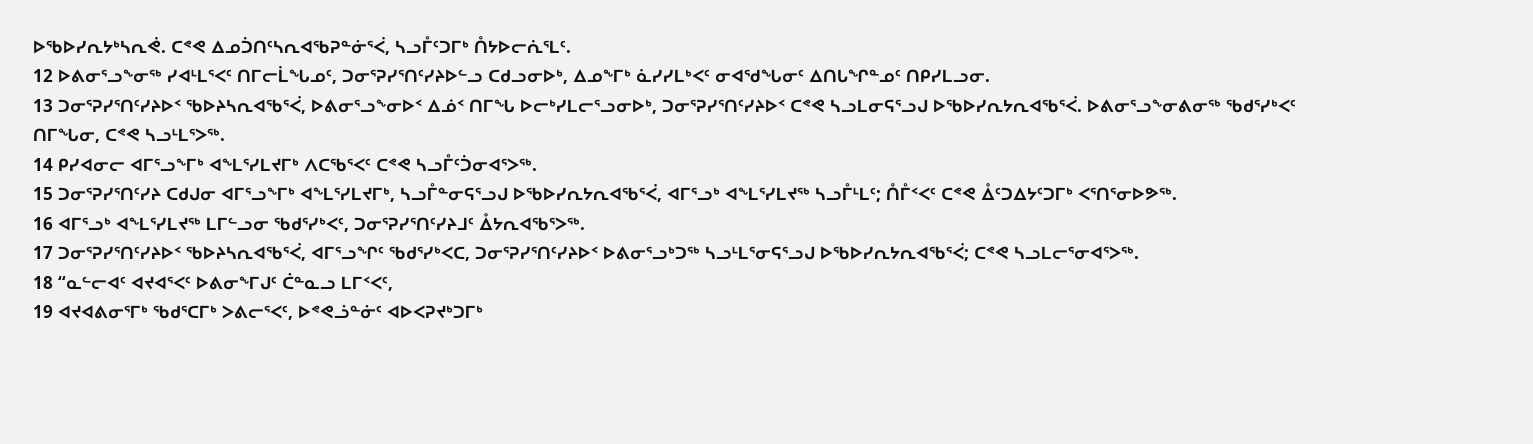ᐅᖃᐅᓯᕆᔭᒃᓴᕆᕚ. ᑕᕝᕙ ᐃᓄᑑᑎᑦᓴᕆᐊᖃᕈᓐᓃᕐᐹ, ᓴᓗᒤᑦᑐᒥᒃ ᑍᔭᐅᓕᕇᕐᒪᑦ.
12 ᐅᕕᓂᕐᓗᖕᓂᖅ ᓯᐊᒻᒪᕐᐸᑦ ᑎᒥᓕᒫᖓᓄᑦ, ᑐᓂᕐᕈᓯᕐᑎᑦᓯᔨᐅᓪᓗ ᑕᑯᓗᓂᐅᒃ, ᐃᓄᖕᒥᒃ ᓈᓯᓯᒪᒃᐸᑦ ᓂᐊᖁᖓᓂᑦ ᐃᑎᒐᖏᓐᓄᑦ ᑎᑭᓯᒪᓗᓂ.
13 ᑐᓂᕐᕈᓯᕐᑎᑦᓯᔨᐅᑉ ᖃᐅᔨᓴᕆᐊᖃᕐᐹ, ᐅᕕᓂᕐᓗᖕᓂᐅᑉ ᐃᓅᑉ ᑎᒥᖓ ᐅᓕᒃᓯᒪᓕᕐᓗᓂᐅᒃ, ᑐᓂᕐᕈᓯᕐᑎᑦᓯᔨᐅᑉ ᑕᕝᕙ ᓴᓗᒪᓂᕋᕐᓗᒍ ᐅᖃᐅᓯᕆᔭᕆᐊᖃᕐᐹ. ᐅᕕᓂᕐᓗᖕᓂᕕᓂᖅ ᖃᑯᕐᓯᒃᐸᑦ ᑎᒥᖓᓂ, ᑕᕝᕙ ᓴᓗᒻᒪᕐᐳᖅ.
14 ᑭᓯᐊᓂᓕ ᐊᒥᕐᓗᖕᒥᒃ ᐊᖕᒪᕐᓯᒪᔪᒥᒃ ᐱᑕᖃᕐᐸᑦ ᑕᕝᕙ ᓴᓗᒤᑦᑑᓂᐊᕐᐳᖅ.
15 ᑐᓂᕐᕈᓯᕐᑎᑦᓯᔨ ᑕᑯᒍᓂ ᐊᒥᕐᓗᖕᒥᒃ ᐊᖕᒪᕐᓯᒪᔪᒥᒃ, ᓴᓗᒤᓐᓂᕋᕐᓗᒍ ᐅᖃᐅᓯᕆᔭᕆᐊᖃᕐᐹ, ᐊᒥᕐᓗᒃ ᐊᖕᒪᕐᓯᒪᔪᖅ ᓴᓗᒤᒻᒪᑦ; ᑍᒤᑉᐸᑦ ᑕᕝᕙ ᐂᑦᑐᐃᔭᑦᑐᒥᒃ ᐸᕐᑎᕐᓂᐅᕗᖅ.
16 ᐊᒥᕐᓗᒃ ᐊᖕᒪᕐᓯᒪᔪᖅ ᒪᒥᓪᓗᓂ ᖃᑯᕐᓯᒃᐸᑦ, ᑐᓂᕐᕈᓯᕐᑎᑦᓯᔨᒧᑦ ᐂᔭᕆᐊᖃᕐᐳᖅ.
17 ᑐᓂᕐᕈᓯᕐᑎᑦᓯᔨᐅᑉ ᖃᐅᔨᓴᕆᐊᖃᕐᐹ, ᐊᒥᕐᓗᖏᑦ ᖃᑯᕐᓯᒃᐸᑕ, ᑐᓂᕐᕈᓯᕐᑎᑦᓯᔨᐅᑉ ᐅᕕᓂᕐᓗᒃᑐᖅ ᓴᓗᒻᒪᕐᓂᕋᕐᓗᒍ ᐅᖃᐅᓯᕆᔭᕆᐊᖃᕐᐹ; ᑕᕝᕙ ᓴᓗᒪᓕᕐᓂᐊᕐᐳᖅ.
18 “ᓇᓪᓕᐊᑦ ᐊᔪᐊᕐᐸᑦ ᐅᕕᓂᖕᒥᒍᑦ ᑖᓐᓇᓗ ᒪᒥᑉᐸᑦ,
19 ᐊᔪᐊᕕᓂᕐᒥᒃ ᖃᑯᕐᑕᒥᒃ ᐳᕕᓕᕐᐸᑦ, ᐅᕝᕙᓘᓐᓃᑦ ᐊᐅᐸᕈᔪᒃᑐᒥᒃ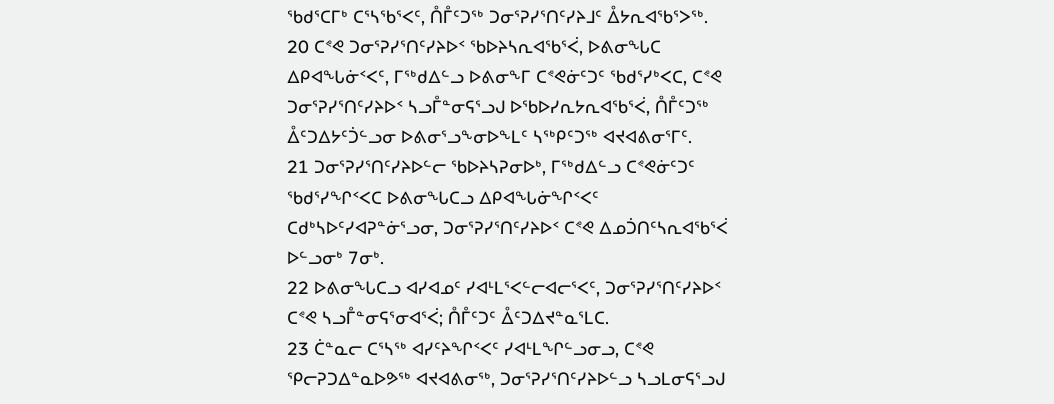ᖃᑯᕐᑕᒥᒃ ᑕᕐᓴᖃᕐᐸᑦ, ᑍᒤᑦᑐᖅ ᑐᓂᕐᕈᓯᕐᑎᑦᓯᔨᒧᑦ ᐂᔭᕆᐊᖃᕐᐳᖅ.
20 ᑕᕝᕙ ᑐᓂᕐᕈᓯᕐᑎᑦᓯᔨᐅᑉ ᖃᐅᔨᓴᕆᐊᖃᕐᐹ, ᐅᕕᓂᖓᑕ ᐃᑭᐊᖓᓃᑉᐸᑦ, ᒥᖅᑯᐃᓪᓗ ᐅᕕᓂᖕᒥ ᑕᕝᕙᓃᑦᑐᑦ ᖃᑯᕐᓯᒃᐸᑕ, ᑕᕝᕙ ᑐᓂᕐᕈᓯᕐᑎᑦᓯᔨᐅᑉ ᓴᓗᒤᓐᓂᕋᕐᓗᒍ ᐅᖃᐅᓯᕆᔭᕆᐊᖃᕐᐹ, ᑍᒤᑦᑐᖅ ᐂᑦᑐᐃᔭᑦᑑᓪᓗᓂ ᐅᕕᓂᕐᓗᖕᓂᐅᖕᒪᑦ ᓴᖅᑭᑦᑐᖅ ᐊᔪᐊᕕᓂᕐᒥᑦ.
21 ᑐᓂᕐᕈᓯᕐᑎᑦᓯᔨᐅᓪᓕ ᖃᐅᔨᓴᕈᓂᐅᒃ, ᒥᖅᑯᐃᓪᓗ ᑕᕝᕙᓃᑦᑐᑦ ᖃᑯᕐᓯᖏᑉᐸᑕ ᐅᕕᓂᖓᑕᓗ ᐃᑭᐊᖓᓃᖏᑉᐸᑦ ᑕᑯᒃᓴᐅᑦᓯᐊᕈᓐᓃᕐᓗᓂ, ᑐᓂᕐᕈᓯᕐᑎᑦᓯᔨᐅᑉ ᑕᕝᕙ ᐃᓄᑑᑎᑦᓴᕆᐊᖃᕐᐹ ᐅᓪᓗᓂᒃ 7ᓂᒃ.
22 ᐅᕕᓂᖓᑕᓗ ᐊᓯᐊᓄᑦ ᓯᐊᒻᒪᕐᐸᓪᓕᐊᓕᕐᐸᑦ, ᑐᓂᕐᕈᓯᕐᑎᑦᓯᔨᐅᑉ ᑕᕝᕙ ᓴᓗᒤᓐᓂᕋᕐᓂᐊᕐᐹ; ᑍᒤᑦᑐᑦ ᐂᑦᑐᐃᔪᓐᓇᕐᒪᑕ.
23 ᑖᓐᓇᓕ ᑕᕐᓴᖅ ᐊᓯᑦᔨᖏᑉᐸᑦ ᓯᐊᒻᒪᖏᓪᓗᓂᓗ, ᑕᕝᕙ ᕿᓕᕈᑐᐃᓐᓇᐅᕗᖅ ᐊᔪᐊᕕᓂᖅ, ᑐᓂᕐᕈᓯᕐᑎᑦᓯᔨᐅᓪᓗ ᓴᓗᒪᓂᕋᕐᓗᒍ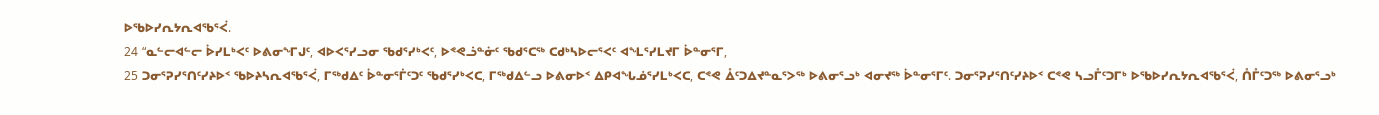ᐅᖃᐅᓯᕆᔭᕆᐊᖃᕐᐹ.
24 “ᓇᓪᓕᐊᓪᓕ ᐆᓯᒪᒃᐸᑦ ᐅᕕᓂᖕᒥᒍᑦ, ᐊᐅᐸᕐᓯᓗᓂ ᖃᑯᕐᓯᒃᐸᑦ, ᐅᕝᕙᓘᓐᓃᑦ ᖃᑯᕐᑕᖅ ᑕᑯᒃᓴᐅᓕᕐᐸᑦ ᐊᖕᒪᕐᓯᒪᔪᒥ ᐆᓐᓂᕐᒥ,
25 ᑐᓂᕐᕈᓯᕐᑎᑦᓯᔨᐅᑉ ᖃᐅᔨᓴᕆᐊᖃᕐᐹ, ᒥᖅᑯᐃᑦ ᐆᓐᓂᕐᒦᑦᑐᑦ ᖃᑯᕐᓯᒃᐸᑕ, ᒥᖅᑯᐃᓪᓗ ᐅᕕᓂᐅᑉ ᐃᑭᐊᖓᓅᕐᓯᒪᒃᐸᑕ, ᑕᕝᕙ ᐂᑦᑐᐃᔪᓐᓇᕐᐳᖅ ᐅᕕᓂᕐᓗᒃ ᐊᓂᔪᖅ ᐆᓐᓂᕐᒥᑦ. ᑐᓂᕐᕈᓯᕐᑎᑦᓯᔨᐅᑉ ᑕᕝᕙ ᓴᓗᒤᑦᑐᒥᒃ ᐅᖃᐅᓯᕆᔭᕆᐊᖃᕐᐹ, ᑍᒤᑦᑐᖅ ᐅᕕᓂᕐᓗᒃ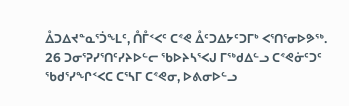ᐂᑐᐃᔪᓐᓇᕐᑑᖕᒪᑦ, ᑍᒤᑉᐸᑦ ᑕᕝᕙ ᐂᑦᑐᐃᔭᑦᑐᒥᒃ ᐸᕐᑎᕐᓂᐅᕗᖅ.
26 ᑐᓂᕐᕈᓯᕐᑎᑦᓯᔨᐅᓪᓕ ᖃᐅᔨᓴᕐᐸᒍ ᒥᖅᑯᐃᓪᓗ ᑕᕝᕙᓃᑦᑐᑦ ᖃᑯᕐᓯᖏᑉᐸᑕ ᑕᕐᓴᒥ ᑕᕝᕙᓂ, ᐅᕕᓂᐅᓪᓗ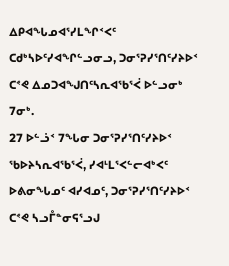ᐃᑭᐊᖓᓄᐊᕐᓯᒪᖏᑉᐸᑦ ᑕᑯᒃᓴᐅᑦᓯᐊᖏᓪᓗᓂᓗ, ᑐᓂᕐᕈᓯᕐᑎᑦᓯᔨᐅᑉ ᑕᕝᕙ ᐃᓄᑐᐊᖑᑎᑦᓴᕆᐊᖃᕐᐹ ᐅᓪᓗᓂᒃ 7ᓂᒃ.
27 ᐅᓪᓘᑉ 7ᖓᓂ ᑐᓂᕐᕈᓯᕐᑎᑦᓯᔨᐅᑉ ᖃᐅᔨᓴᕆᐊᖃᕐᐹ, ᓯᐊᒻᒪᕐᐸᓪᓕᐊᒃᐸᑦ ᐅᕕᓂᖓᓄᑦ ᐊᓯᐊᓄᑦ, ᑐᓂᕐᕈᓯᕐᑎᑦᓯᔨᐅᑉ ᑕᕝᕙ ᓴᓗᒤᓐᓂᕋᕐᓗᒍ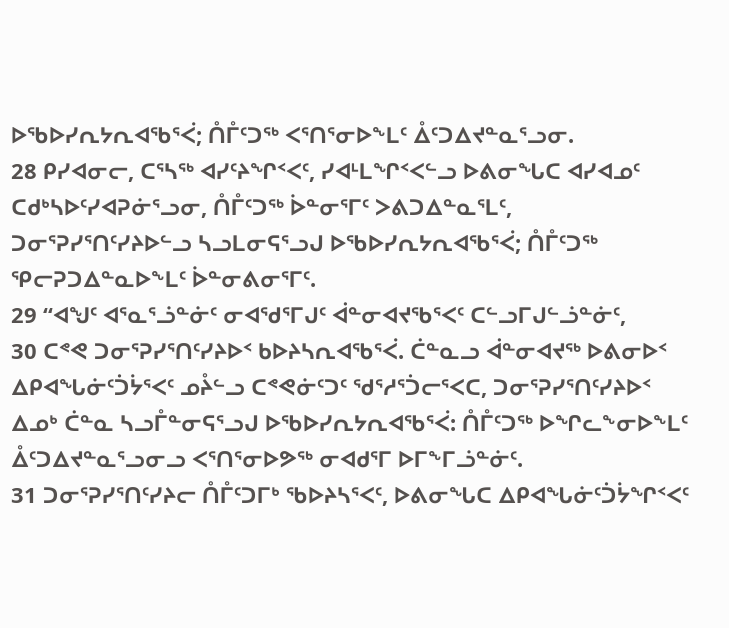ᐅᖃᐅᓯᕆᔭᕆᐊᖃᕐᐹ; ᑍᒤᑦᑐᖅ ᐸᕐᑎᕐᓂᐅᖕᒪᑦ ᐂᑦᑐᐃᔪᓐᓇᕐᓗᓂ.
28 ᑭᓯᐊᓂᓕ, ᑕᕐᓴᖅ ᐊᓯᑦᔨᖏᑉᐸᑦ, ᓯᐊᒻᒪᖏᑉᐸᓪᓗ ᐅᕕᓂᖓᑕ ᐊᓯᐊᓄᑦ ᑕᑯᒃᓴᐅᑦᓯᐊᕈᓃᕐᓗᓂ, ᑍᒤᑦᑐᖅ ᐆᓐᓂᕐᒥᑦ ᐳᕕᑐᐃᓐᓇᕐᒪᑦ, ᑐᓂᕐᕈᓯᕐᑎᑦᓯᔨᐅᓪᓗ ᓴᓗᒪᓂᕋᕐᓗᒍ ᐅᖃᐅᓯᕆᔭᕆᐊᖃᕐᐹ; ᑍᒤᑦᑐᖅ ᕿᓕᕈᑐᐃᓐᓇᐅᖕᒪᑦ ᐆᓐᓂᕕᓂᕐᒥᑦ.
29 “ᐊᖑᑦ ᐊᕐᓇᕐᓘᓐᓃᑦ ᓂᐊᖁᕐᒥᒍᑦ ᐋᓐᓂᐊᔪᖃᕐᐸᑦ ᑕᓪᓗᒥᒍᓪᓘᓐᓃᑦ,
30 ᑕᕝᕙ ᑐᓂᕐᕈᓯᕐᑎᑦᓯᔨᐅᑉ ᑲᐅᔨᓴᕆᐊᖃᕐᐹ. ᑖᓐᓇᓗ ᐋᓐᓂᐊᔪᖅ ᐅᕕᓂᐅᑉ ᐃᑭᐊᖓᓃᑦᑑᔮᕐᐸᑦ ᓄᔧᓪᓗ ᑕᕝᕙᓃᑦᑐᑦ ᖁᕐᓱᕐᑑᓕᕐᐸᑕ, ᑐᓂᕐᕈᓯᕐᑎᑦᓯᔨᐅᑉ ᐃᓄᒃ ᑖᓐᓇ ᓴᓗᒤᓐᓂᕋᕐᓗᒍ ᐅᖃᐅᓯᕆᔭᕆᐊᖃᕐᐹ: ᑍᒤᑦᑐᖅ ᐅᖏᓚᖕᓂᐅᖕᒪᑦ ᐂᑦᑐᐃᔪᓐᓇᕐᓗᓂᓗ ᐸᕐᑎᕐᓂᐅᕗᖅ ᓂᐊᑯᕐᒥ ᐅᒥᖕᒥᓘᓐᓃᑦ.
31 ᑐᓂᕐᕈᓯᕐᑎᑦᓯᔨᓕ ᑍᒤᑦᑐᒥᒃ ᖃᐅᔨᓴᕐᐸᑦ, ᐅᕕᓂᖓᑕ ᐃᑭᐊᖓᓃᑦᑑᔮᖏᑉᐸᑦ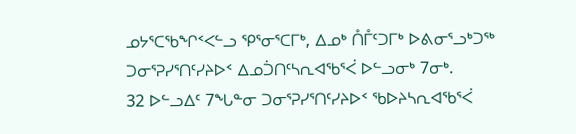ᓄᔭᕐᑕᖃᖏᑉᐸᓪᓗ ᕿᕐᓂᕐᑕᒥᒃ, ᐃᓄᒃ ᑍᒤᑦᑐᒥᒃ ᐅᕕᓂᕐᓗᒃᑐᖅ ᑐᓂᕐᕈᓯᕐᑎᑦᓯᔨᐅᑉ ᐃᓄᑑᑎᑦᓴᕆᐊᖃᕐᐹ ᐅᓪᓗᓂᒃ 7ᓂᒃ.
32 ᐅᓪᓗᐃᑦ 7ᖓᓐᓂ ᑐᓂᕐᕈᓯᕐᑎᑦᓯᔨᐅᑉ ᖃᐅᔨᓴᕆᐊᖃᕐᐹ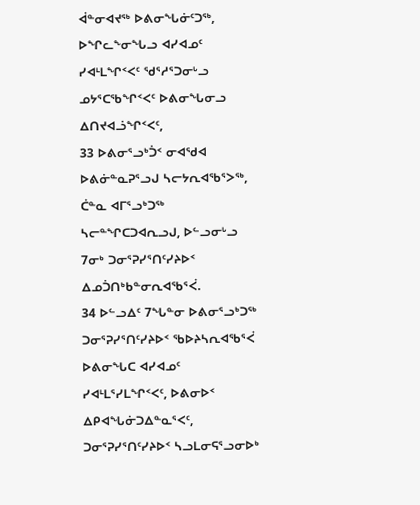ᐋᓐᓂᐊᔪᖅ ᐅᕕᓂᖓᓃᑦᑐᖅ, ᐅᖏᓚᖕᓂᖓᓗ ᐊᓯᐊᓄᑦ ᓯᐊᒻᒪᖏᑉᐸᑦ ᖁᕐᓱᕐᑐᓂᒡᓗ ᓄᔭᕐᑕᖃᖏᑉᐸᑦ ᐅᕕᓂᖓᓂᓗ ᐃᑎᔪᐊᓘᖏᑉᐸᑦ,
33 ᐅᕕᓂᕐᓗᒃᑑᑉ ᓂᐊᖁᐊ ᐅᕕᓃᓐᓇᕈᕐᓗᒍ ᓴᓕᔭᕆᐊᖃᕐᐳᖅ, ᑖᓐᓇ ᐊᒥᕐᓗᒃᑐᖅ ᓴᓕᓐᖏᑕᑐᐊᕆᓗᒍ, ᐅᓪᓗᓂᒡᓗ 7ᓂᒃ ᑐᓂᕐᕈᓯᕐᑎᑦᓯᔨᐅᑉ ᐃᓄᑑᑎᒃᑲᓐᓂᕆᐊᖃᕐᐹ.
34 ᐅᓪᓗᐃᑦ 7ᖓᓐᓂ ᐅᕕᓂᕐᓗᒃᑐᖅ ᑐᓂᕐᕈᓯᕐᑎᑦᓯᔨᐅᑉ ᖃᐅᔨᓴᕆᐊᖃᕐᐹ ᐅᕕᓂᖓᑕ ᐊᓯᐊᓄᑦ ᓯᐊᒻᒪᕐᓯᒪᖏᑉᐸᑦ, ᐅᕕᓂᐅᑉ ᐃᑭᐊᖓᓃᑐᐃᓐᓇᕐᐸᑦ, ᑐᓂᕐᕈᓯᕐᑎᑦᓯᔨᐅᑉ ᓴᓗᒪᓂᕋᕐᓗᓂᐅᒃ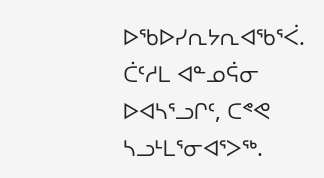ᐅᖃᐅᓯᕆᔭᕆᐊᖃᕐᐹ. ᑖᑦᓱᒪ ᐊᓐᓄᕌᓂ ᐅᐊᓴᕐᓗᒋᑦ, ᑕᕝᕙ ᓴᓗᒻᒪᕐᓂᐊᕐᐳᖅ.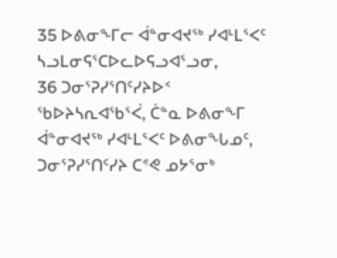35 ᐅᕕᓂᖕᒥᓕ ᐋᓐᓂᐊᔪᖅ ᓯᐊᒻᒪᕐᐸᑦ ᓴᓗᒪᓂᕋᕐᑕᐅᓚᐅᕋᓗᐊᕐᓗᓂ,
36 ᑐᓂᕐᕈᓯᕐᑎᑦᓯᔨᐅᑉ ᖃᐅᔨᓴᕆᐊᖃᕐᐹ, ᑖᓐᓇ ᐅᕕᓂᖕᒥ ᐋᓐᓂᐊᔪᖅ ᓯᐊᒻᒪᕐᐸᑦ ᐅᕕᓂᖓᓄᑦ, ᑐᓂᕐᕈᓯᕐᑎᑦᓯᔨ ᑕᕝᕙ ᓄᔭᕐᓂᒃ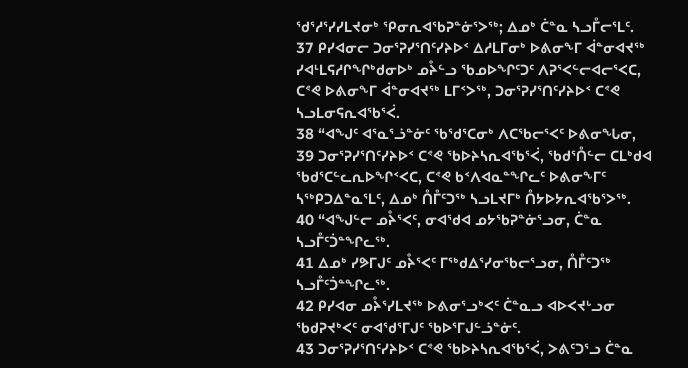ᖁᕐᓱᕐᓯᓯᒪᔪᓂᒃ ᕿᓂᕆᐊᖃᕈᓐᓃᕐᐳᖅ; ᐃᓄᒃ ᑖᓐᓇ ᓴᓗᒤᓕᕐᒪᑦ.
37 ᑭᓯᐊᓂᓕ ᑐᓂᕐᕈᓯᕐᑎᑦᓯᔨᐅᑉ ᐃᓱᒪᒥᓂᒃ ᐅᕕᓂᖕᒥ ᐋᓐᓂᐊᔪᖅ ᓯᐊᒻᒪᕋᓱᒋᖏᒃᑯᓂᐅᒃ ᓄᔧᓪᓗ ᖃᓄᐅᖏᑦᑐᑦ ᐱᕈᕐᐸᓪᓕᐊᓕᕐᐸᑕ, ᑕᕝᕙ ᐅᕕᓂᖕᒥ ᐋᓐᓂᐊᔪᖅ ᒪᒥᑉᐳᖅ, ᑐᓂᕐᕈᓯᕐᑎᑦᓯᔨᐅᑉ ᑕᕝᕙ ᓴᓗᒪᓂᕋᕆᐊᖃᕐᐹ.
38 “ᐊᖑᑦ ᐊᕐᓇᕐᓘᓐᓃᑦ ᖃᖁᕐᑕᓂᒃ ᐱᑕᖃᓕᕐᐸᑦ ᐅᕕᓂᖓᓂ,
39 ᑐᓂᕐᕈᓯᕐᑎᑦᓯᔨᐅᑉ ᑕᕝᕙ ᖃᐅᔨᓴᕆᐊᖃᕐᐹ, ᖃᑯᕐᑍᓪᓕ ᑕᒪᒃᑯᐊ ᖃᑯᕐᑕᓪᓚᕆᐅᖏᑉᐸᑕ, ᑕᕝᕙ ᑲᑉᐱᐊᓇᓐᖏᓚᑦ ᐅᕕᓂᖕᒥᑦ ᓴᖅᑭᑐᐃᓐᓇᕐᒪᑦ, ᐃᓄᒃ ᑍᒤᑦᑐᖅ ᓴᓗᒪᔪᒥᒃ ᑍᔭᐅᔭᕆᐊᖃᕐᐳᖅ.
40 “ᐊᖑᓪᓕ ᓄᔧᕐᐸᑦ, ᓂᐊᖁᐊ ᓄᔭᖃᕈᓐᓃᕐᓗᓂ, ᑖᓐᓇ ᓴᓗᒤᑦᑑᓐᖏᓚᖅ.
41 ᐃᓄᒃ ᓯᕗᒥᒍᑦ ᓄᔧᕐᐸᑦ ᒥᖅᑯᐃᕐᓯᓂᖃᓕᕐᓗᓂ, ᑍᒤᑦᑐᖅ ᓴᓗᒤᑦᑑᓐᖏᓚᖅ.
42 ᑭᓯᐊᓂ ᓄᔧᕐᓯᒪᔪᖅ ᐅᕕᓂᕐᓗᒃᐸᑦ ᑖᓐᓇᓗ ᐊᐅᐸᔪᒡᓗᓂ ᖃᑯᕈᔪᒃᐸᑦ ᓂᐊᖁᕐᒥᒍᑦ ᖃᐅᕐᒥᒍᓪᓘᓐᓃᑦ.
43 ᑐᓂᕐᕈᓯᕐᑎᑦᓯᔨᐅᑉ ᑕᕝᕙ ᖃᐅᔨᓴᕆᐊᖃᕐᐹ, ᐳᕕᑦᑐᕐᓗ ᑖᓐᓇ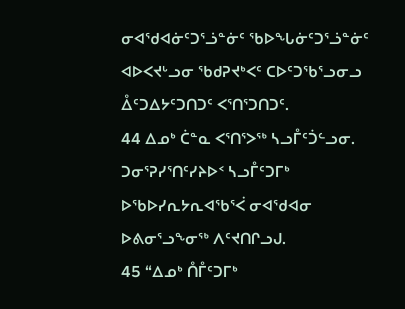ᓂᐊᖁᐊᓃᑦᑐᕐᓘᓐᓃᑦ ᖃᐅᖓᓃᑦᑐᕐᓘᓐᓃᑦ ᐊᐅᐸᔪᒡᓗᓂ ᖃᑯᕈᔪᒃᐸᑦ ᑕᐅᑦᑐᖃᕐᓗᓂᓗ ᐂᑦᑐᐃᔭᑦᑐᑎᑐᑦ ᐸᕐᑎᕐᑐᑎᑐᑦ.
44 ᐃᓄᒃ ᑖᓐᓇ ᐸᕐᑎᕐᐳᖅ ᓴᓗᒤᑦᑑᓪᓗᓂ. ᑐᓂᕐᕈᓯᕐᑎᑦᓯᔨᐅᑉ ᓴᓗᒤᑦᑐᒥᒃ ᐅᖃᐅᓯᕆᔭᕆᐊᖃᕐᐹ ᓂᐊᖁᐊᓂ ᐅᕕᓂᕐᓗᖕᓂᖅ ᐱᑦᔪᑎᒋᓗᒍ.
45 “ᐃᓄᒃ ᑍᒤᑦᑐᒥᒃ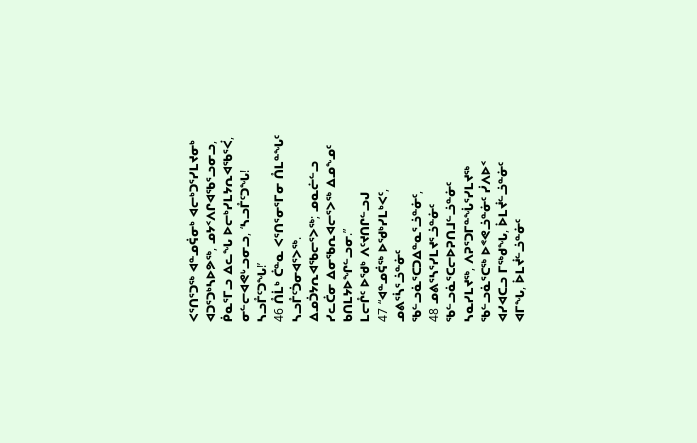ᐸᕐᑎᕐᑐᖅ ᐊᓐᓄᕌᓂᒃ ᐊᓕᒃᑐᕐᓯᒪᔪᓂᒃ ᐊᑐᕐᑐᒃᓴᐅᕗᖅ, ᓄᔭᑉᐱᒋᐊᖃᕐᓗᓂᓗ, ᑮᓇᕐᒥᓗ ᐃᓚᖓ ᐅᓕᒃᓯᒪᔭᕆᐊᖃᕐᐹ, ᓂᓪᓕᐊᕙᒡᓗᓂᓗ, ‘ᓴᓗᒤᑦᑐᖓ! ᓴᓗᒤᑦᑐᖓ!’
46 ᑍᒫᒃ ᑖᓐᓇ ᐸᕐᑎᕐᓂᕐᒥᓂ ᑍᒪᓐᖓᑦ ᓴᓗᒤᑦᑑᓂᐊᕐᐳᖅ. ᐃᓄᑑᔭᕆᐊᖃᓕᕐᐳᖅ; ᓄᓇᓖᓪᓗ ᓯᓚᑖᓂ ᐃᓂᖃᕆᐊᓕᕐᐳᖅ ᐃᓄᖕᓄᑦ ᑲᑎᒪᔭᐅᖏᓪᓗᓂ.”
ᒪᓕᒊᑦ ᐅᖁᒃ ᐱᑦᔪᑎᒋᓪᓗᒍ
47 “ᐊᓐᓄᕌᖅ ᐅᖁᒃᓯᒪᒃᐸᑦ, ᓄᕕᕐᓵᕐᓘᓐᓃᑦ ᖃᓪᓗᓈᕐᑕᑐᐃᓐᓇᕐᓘᓐᓃᑦ,
48 ᓄᕕᕐᓴᕐᓯᒪᔪᕐᓘᓐᓃᑦ ᖃᓪᓗᓈᕐᑕᓕᐅᕈᑎᒧᓪᓘᓐᓃᑦ ᓴᓇᓯᒪᔪᖅ, ᐱᕈᕐᑐᒥᓐᖔᕐᓯᒪᔪᖅ ᖃᓪᓗᓈᕐᑕᖅ ᐅᕝᕙᓘᓐᓃᑦ ᓰᐱᐅᑉ ᐊᓯᐊᑕᓗ ᒥᖅᑯᖓ, ᐆᒪᔫᓪᓘᓐᓃᑦ ᐊᒥᖓ, ᐆᒪᔫᓪᓘᓐᓃᑦ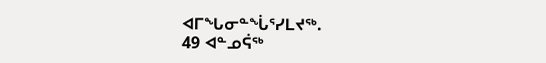ᐊᒥᖓᓂᓐᖔᕐᓯᒪᔪᖅ.
49 ᐊᓐᓄᕌᖅ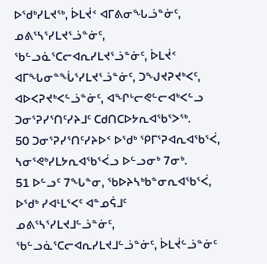ᐅᖁᒃᓯᒪᔪᖅ, ᐆᒪᔫᑉ ᐊᒥᕕᓂᖓᓘᓐᓃᑦ, ᓄᕕᕐᓴᕐᓯᒪᔪᕐᓘᓐᓃᑦ, ᖃᓪᓗᓈᕐᑕᓕᐊᕆᓯᒪᔪᕐᓘᓐᓃᑦ, ᐆᒪᔫᑉ ᐊᒥᖓᓂᓐᖔᕐᓯᒪᔪᕐᓘᓐᓃᑦ, ᑐᖑᔪᕈᔪᒃᐸᑦ, ᐊᐅᐸᕈᔪᒃᐸᓪᓘᓐᓃᑦ, ᐊᖏᒡᓕᕙᓪᓕᐊᒃᐸᓪᓗ ᑐᓂᕐᕈᓯᕐᑎᑦᓯᔨᒧᑦ ᑕᑯᑎᑕᐅᔭᕆᐊᖃᕐᐳᖅ.
50 ᑐᓂᕐᕈᓯᕐᑎᑦᓯᔨᐅᑉ ᐅᖁᒃ ᕿᒥᕐᕈᐊᕆᐊᖃᕐᐹ, ᓴᓂᕐᕙᒃᓯᒪᔭᕆᐊᖃᕐᐹᓗ ᐅᓪᓗᓂᒃ 7ᓂᒃ.
51 ᐅᓪᓗᑦ 7ᖓᓐᓂ, ᖃᐅᔨᓴᒃᑲᓐᓂᕆᐊᖃᕐᐹ, ᐅᖁᒃ ᓯᐊᒻᒪᕐᐸᑦ ᐊᓐᓄᕌᒧᑦ ᓄᕕᕐᓴᕐᓯᒪᔪᒧᓪᓘᓐᓃᑦ, ᖃᓪᓗᓈᕐᑕᓕᐊᕆᓯᒪᔪᒧᓪᓘᓐᓃᑦ, ᐆᒪᔫᓪᓘᓐᓃᑦ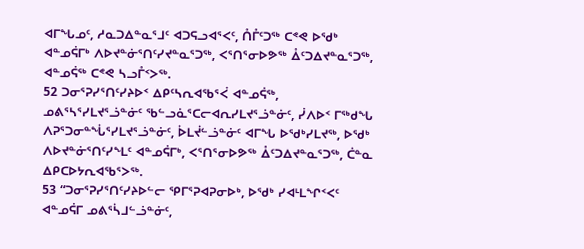ᐊᒥᖓᓄᑦ, ᓱᓇᑐᐃᓐᓇᕐᒧᑦ ᐊᑐᕋᓗᐊᕐᐸᑦ, ᑍᒤᑦᑐᖅ ᑕᕝᕙ ᐅᖁᒃ ᐊᓐᓄᕌᒥᒃ ᐱᐅᔪᓐᓃᕐᑎᑦᓯᔪᓐᓇᕐᑐᖅ, ᐸᕐᑎᕐᓂᐅᕗᖅ ᐂᑦᑐᐃᔪᓐᓇᕐᑐᖅ, ᐊᓐᓄᕌᖅ ᑕᕝᕙ ᓴᓗᒤᑉᐳᖅ.
52 ᑐᓂᕐᕈᓯᕐᑎᑦᓯᔨᐅᑉ ᐃᑭᑦᓴᕆᐊᖃᕐᐹ ᐊᓐᓄᕌᖅ, ᓄᕕᕐᓴᕐᓯᒪᔪᕐᓘᓐᓃᑦ ᖃᓪᓗᓈᕐᑕᓕᐊᕆᓯᒪᔪᕐᓘᓐᓃᑦ, ᓰᐱᐅᑉ ᒥᖅᑯᖓ ᐱᕈᕐᑐᓂᓐᖔᕐᓯᒪᔪᕐᓘᓐᓃᑦ, ᐆᒪᔫᓪᓘᓐᓃᑦ ᐊᒥᖓ ᐅᖁᒃᓯᒪᔪᖅ, ᐅᖁᒃ ᐱᐅᔪᓐᓃᕐᑎᑦᓯᖕᒪᑦ ᐊᓐᓄᕌᒥᒃ, ᐸᕐᑎᕐᓂᐅᕗᖅ ᐂᑦᑐᐃᔪᓐᓇᕐᑐᖅ, ᑖᓐᓇ ᐃᑭᑕᐅᔭᕆᐊᖃᕐᐳᖅ.
53 “ᑐᓂᕐᕈᓯᕐᑎᑦᓯᔨᐅᓪᓕ ᕿᒥᕐᕈᐊᕈᓂᐅᒃ, ᐅᖁᒃ ᓯᐊᒻᒪᖏᑉᐸᑦ ᐊᓐᓄᕌᒥ ᓄᕕᕐᓵᒧᓪᓘᓐᓃᑦ,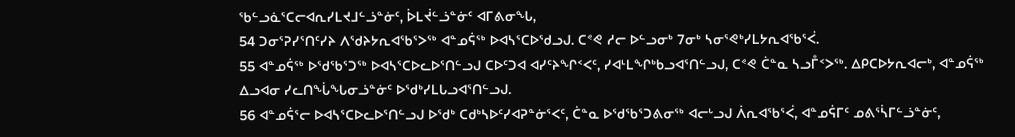ᖃᓪᓗᓈᕐᑕᓕᐊᕆᓯᒪᔪᒧᓪᓘᓐᓃᑦ, ᐆᒪᔫᓪᓘᓐᓃᑦ ᐊᒥᕕᓂᖓ,
54 ᑐᓂᕐᕈᓯᕐᑎᑦᓯᔨ ᐱᖁᔨᔭᕆᐊᖃᕐᐳᖅ ᐊᓐᓄᕌᖅ ᐅᐊᓴᕐᑕᐅᖁᓗᒍ. ᑕᕝᕙ ᓱᓕ ᐅᓪᓗᓂᒃ 7ᓂᒃ ᓴᓂᕐᕙᒃᓯᒪᔭᕆᐊᖃᕐᐹ.
55 ᐊᓐᓄᕌᖅ ᐅᖁᖃᕐᑐᖅ ᐅᐊᓴᕐᑕᐅᓚᐅᕐᑎᓪᓗᒍ ᑕᐅᑦᑐᐊ ᐊᓯᑦᔨᖏᑉᐸᑦ, ᓯᐊᒻᒪᖏᒃᑲᓗᐊᕐᑎᓪᓗᒍ, ᑕᕝᕙ ᑖᓐᓇ ᓴᓗᒤᑉᐳᖅ. ᐃᑭᑕᐅᔭᕆᐊᓕᒃ, ᐊᓐᓄᕌᖅ ᐃᓗᐊᓂ ᓯᓚᑎᖔᖓᓂᓘᓐᓃᑦ ᐅᖁᒃᓯᒪᒐᓗᐊᕐᑎᓪᓗᒍ.
56 ᐊᓐᓄᕌᕐᓕ ᐅᐊᓴᕐᑕᐅᓚᐅᕐᑎᓪᓗᒍ ᐅᖁᒃ ᑕᑯᒃᓴᐅᑦᓯᐊᕈᓐᓃᕐᐸᑦ, ᑖᓐᓇ ᐅᖁᖃᕐᑐᕕᓂᖅ ᐊᓕᒡᓗᒍ ᐲᕆᐊᖃᕐᐹ, ᐊᓐᓄᕌᒥᑦ ᓄᕕᕐᓵᒥᓪᓘᓐᓃᑦ,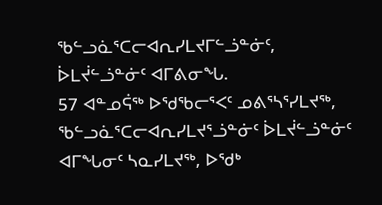ᖃᓪᓗᓈᕐᑕᓕᐊᕆᓯᒪᔪᒥᓪᓘᓐᓃᑦ, ᐆᒪᔫᓪᓘᓐᓃᑦ ᐊᒥᕕᓂᖓ.
57 ᐊᓐᓄᕌᖅ ᐅᖁᖃᓕᕐᐸᑦ ᓄᕕᕐᓴᕐᓯᒪᔪᖅ, ᖃᓪᓗᓈᕐᑕᓕᐊᕆᓯᒪᔪᕐᓘᓐᓃᑦ ᐆᒪᔫᓪᓘᓐᓃᑦ ᐊᒥᖓᓂᑦ ᓴᓇᓯᒪᔪᖅ, ᐅᖁᒃ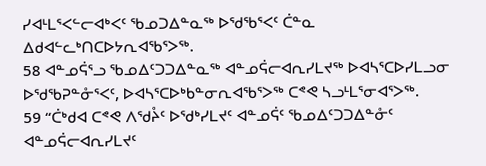ᓯᐊᒻᒪᕐᐸᓪᓕᐊᒃᐸᑦ ᖃᓄᑐᐃᓐᓇᖅ ᐅᖁᖃᕐᐸᑦ ᑖᓐᓇ ᐃᑯᐊᓪᓚᒃᑎᑕᐅᔭᕆᐊᖃᕐᐳᖅ.
58 ᐊᓐᓄᕌᕐᓗ ᖃᓄᐃᑦᑐᑐᐃᓐᓇᖅ ᐊᓐᓄᕌᓕᐊᕆᓯᒪᔪᖅ ᐅᐊᓴᕐᑕᐅᓯᒪᓗᓂ ᐅᖁᖃᕈᓐᓁᕐᐸᑦ, ᐅᐊᓴᕐᑕᐅᒃᑲᓐᓂᕆᐊᖃᕐᐳᖅ ᑕᕝᕙ ᓴᓗᒻᒪᕐᓂᐊᕐᐳᖅ.
59 “ᑖᒃᑯᐊ ᑕᕝᕙ ᐱᖁᔧᑦ ᐅᖁᒃᓯᒪᔪᑦ ᐊᓐᓄᕌᑦ ᖃᓄᐃᑦᑐᑐᐃᓐᓁᑦ ᐊᓐᓄᕌᓕᐊᕆᓯᒪᔪᑦ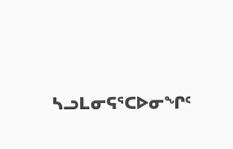ᓴᓗᒪᓂᕋᕐᑕᐅᓂᖏᑦ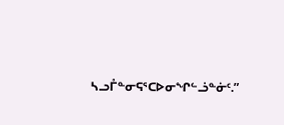ᓴᓗᒤᓐᓂᕋᕐᑕᐅᓂᖏᓪᓘᓐᓃᑦ.”